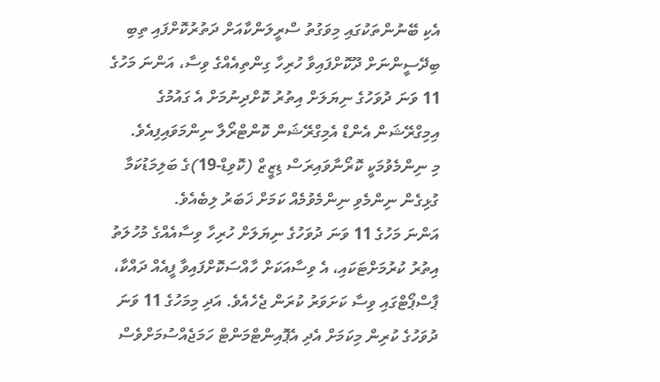އެކި ބޭނުންތަކުގައި މިވަގުތު ސްރީލަންކާއަށް ދަތުރުކޮށްފައި ތިބި ބިދޭސީންނަށް ދޫކޮށްފައިވާ ހުރިހާ ގިންތިއެއްގެ ވިސާ، އަންނަ މަހުގެ 11 ވަނަ ދުވަހުގެ ނިޔަލަށް އިތުރު ކޮށްދިނުމަށް އެ ގައުމުގެ އިމިގްރޭޝަން އެންޑް އެމިގްރޭޝަން ކޮންޓްރޯލާ ނިންމަވައިފިއެވެ.
މި ނިންމެވުމަކީ ކޮރޯނާވައިރަސް ޑިޒީޒް (ކޮވިޑް-19)ގެ ބަލިމަޑުކަމާ ގުޅިގެން ނިންމެވި ނިންމެވުމެއް ކަމަށް ޚަބަރު ލިބެއެވެ.
އަންނަ މަހުގެ 11 ވަނަ ދުވަހުގެ ނިޔަލަށް ހުރިހާ ވިސާއެއްގެ މުހުލަތު އިތުރު ކުރުމަށްޓަކައި، އެ ވިސާއަކަށް ހާއްސަކޮށްފައިވާ ފީއެއް ދައްކާ، ޕާސްޕޯޓްގައި ވިސާ ކަށަވަރު ކުރަން ޖެހެއެވެ. އަދި މިމަހުގެ 11 ވަނަ ދުވަހުގެ ކުރިން މިކަމަށް އެދި އެޕޮއިންޓްމަންޓް ހަމަޖެއްސުމަށްވެސް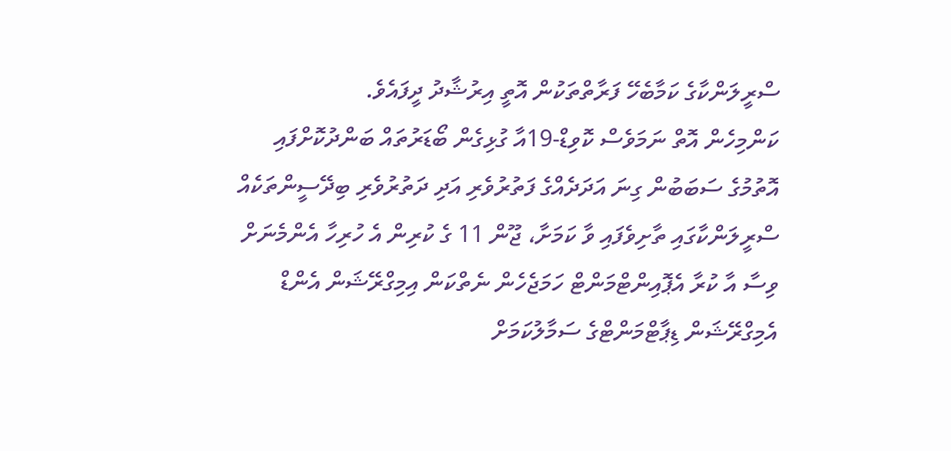ސްރީލަންކާގެ ކަމާބެހޭ ފަރާތްތަކުން އޮތީ އިރުޝާދު ދީފައެވެ.
ކަންމިހެން އޮތް ނަމަވެސް ކޮވިޑް-19އާ ގުޅިގެން ބޯޑަރުތައް ބަންދުކޮށްފައި އޮތުމުގެ ސަބަބުން ގިނަ އަދަދެއްގެ ފަތުރުވެރި އަދި ދަތުރުވެރި ބިދޭސީންތަކެއް ސްރީލަންކާގައި ތާށިވެފައި ވާ ކަމަށާ، ޖޫން 11 ގެ ކުރިން އެ ހުރިހާ އެންމެނަށް ވިސާ އާ ކުރާ އެޕޮއިންޓްމަންޓް ހަމަޖެހެން ނެތްކަން އިމިގްރޭޝަން އެންޑް އެމިގްރޭޝަން ޑިޕާޓްމަންޓްގެ ސަމާލުކަމަށް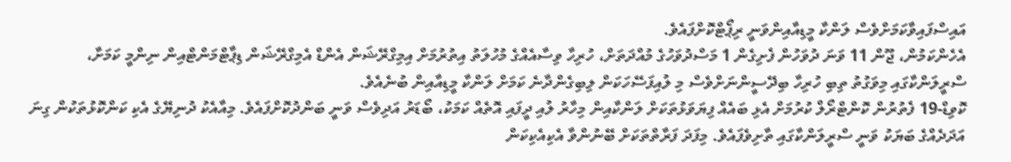އައިސްފައިވާކަމަށްވެސް ލަންކާ މީޑިއާއިންވަނީ ރިޕޯޓްކޮށްފައެވެ.
އެހެންކަމުން، ޖޫން 11 ވަނަ ދުވަހުން ފެށިގެން 1 މަސްދުވަހުގެ މުއްދަތަށް، ހުރިހާ ވިސާއެއްގެ މުހުލަތު އިތުރުމަށް އިމިގްރޭޝަން އެންޑް އެމިގްރޭޝަން ޑިޕާޓްމަންޓްއިން ނިންމީ ކަމަށާ، ސްރީލަންކާގައި މިވަގުތު ތިބި ހުރިހާ ބިދޭސީންނަށްވެސް މި ލުއިފަސޭހަކަން ލިބިގެންދާނެ ކަމަށް ލަންކާ މީޑިއާއިން ބުނެއެވެ.
ކޮވިޑް-19 ފެތުރުން ކޮންޓްރޯލް ކުރުމަށް އެޅި ބައެއް ފިޔަވަޅުތަކަށް ލަންކާއިން މިހާރު ލުއި ދީފައި އޮތެއް ކަމަކު، ބޯޑަރު އަދިވެސް ވަނީ ބަންދުކޮށްފައެވެ. މިއާއެކު ދުނިޔޭގެ އެކި ކަންކޮޅުތަކުން ގިނަ އަދަދެއްގެ ބަޔަކު ވަނީ ސްރީލަންކާގައި ތާށިވެފައެވެ. މިފަދަ ފަރާތްތަކަށް ބޭނުންވާ އެކިއެކިކަން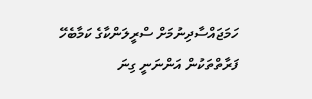ހަމަޖައްސާދިނުމަށް ސްރީލަންކާގެ ކަމާބެހޭ ފަރާތްތަކުން އަންނަނީ ގިނަ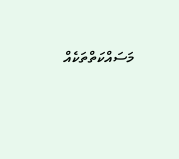މަސައްކަތްތަކެއް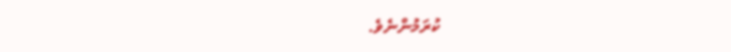ކުރަމުންނެވެ.